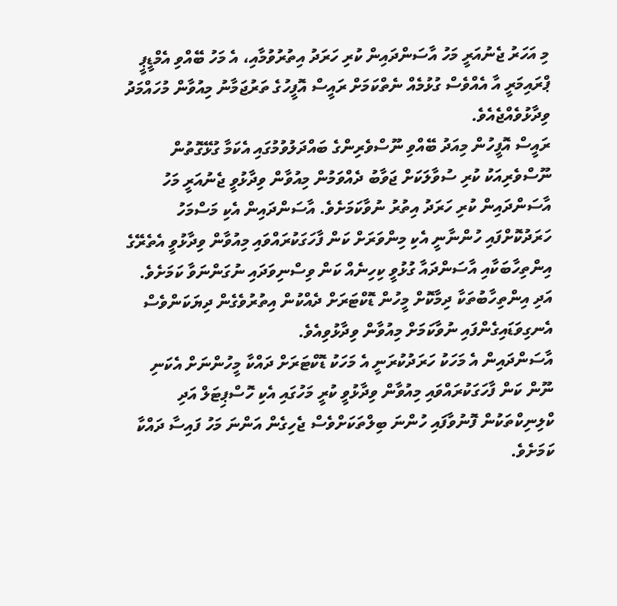މި އަހަރު ޖެނުއަރީ މަހު އާސަންދައިން ކުރި ހަރަދު އިތުރުވުމާއި، އެ މަހު ބޭއްވި އެމްޑީޕީ ޕްރައިމަރީ އާ އެއްވެސް ގުޅުމެއް ނެތްކަމަށް ރައީސް އޮފީހުގެ ތަރުޖަމާނު މިއުވާން މުހައްމަދު ވިދާޅުވެއްޖެއެވެ.
ރައީސް އޮފީހުން މިއަދު ބޭއްވި ނޫސްވެރިންގެ ބައްދަލުވުމުގައި އެކަމާ ގުޅޭގޮތުން ނޫސްވެރިއަކު ކުރި ސުވާލަކަށް ޖަވާބު ދެއްވަމުން މިއުވާން ވިދާޅުވީ ޖެނުއަރީ މަހު އާސަންދައިން ކުރި ހަރަދު އިތުރު ނުވާކަމަށެވެ. އާސަންދައިން އެކި މަސްމަހު ހަރަދުކޮށްފައި ހުންނާނީ އެކި މިންވަރަށް ކަން ފާހަގަކުރައްވައި މިއުވާން ވިދާޅުވީ އެތެރޭގެ އިންތިހާބަކާއި އާސަންދައާ ގުޅުވީ ކިހިނެއް ކަން ވިސްނިވަދައި ނުގަންނަވާ ކަމަށެވެ. އަދި އިންތިހާބުތަކާ ދިމާކޮށް މީހުން ޑޮކްޓަރަށް ދެއްކުން އިތުރުވެގެން ދިޔަކަންވެސް އެނގިވަޑައިގެންފައި ނުވާކަމަށް މިއުވާން ވިދާޅުވިއެވެ.
އާސަންދައިން އެ މަހަކު ހަރަދުކުރަނީ އެ މަހަކު ޑޮކްޓަރަށް ދައްކާ މީހުންނަށް އެކަނި ނޫން ކަން ފާހަގަކުރައްވައި މިއުވާން ވިދާޅުވީ ކުރީ މަހުގައި އެކި ހޮސްޕިޓަލް އަދި ކްލިނިކްތަކުން ފޮނުވާފައި ހުންނަ ބިލްތަކަށްވެސް ޖެހިގެން އަންނަ މަހު ފައިސާ ދައްކާ ކަމަށެވެ.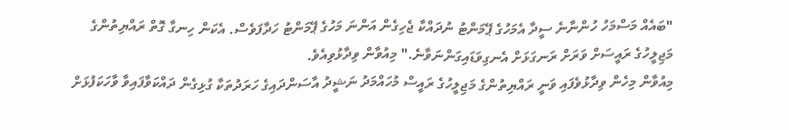"ބައެއް މަސްމަހު ހުންނާނެ ސީދާ އެމަހުގެ ޕޭމަންޓު ނުދައްކާ ޖެހިގެން އަންނަ މަހުގެ ޕޭމަންޓު ހަދާފަވެސް. އެކަން ހިނގާ ގޮތް ރައްޔިތުންގެ މަޖިލީހުގެ ރައީސަށް ވަރަށް ރަނގަޅަށް އެނގިވަޑައިގަންނަވާނެ." މިއުވާން ވިދާޅުވިއެވެ.
މިއުވާން މިހެން ވިދާޅުވެފައި ވަނީ ރައްޔިތުންގެ މަޖިލީހުގެ ރައީސް މުހައްމަދު ނަޝީދު އާސަންދައިގެ ހަރަދުތަކާ ގުޅިގެން ދައްކަވާފައިވާ ވާހަކަފުޅަށް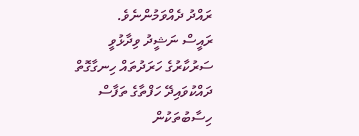ރައްދު ދެއްވަމުންނެވެ.
ރައީސް ނަޝީދު ވިދާޅުވީ ސަރުކާރުގެ ހަރަދުތައް ހިނގާގޮތް ދައްކުވައިދޭ ހަފްތާގެ ތަފާސް ހިސާބުތަކުން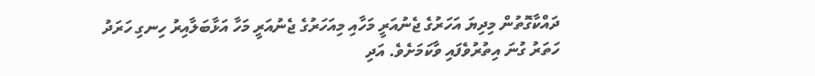ދައްކާގޮތުން މިދިޔަ އަހަރުގެ ޖެނުއަރީ މަހާއި މިއަހަރުގެ ޖެނުއަރީ މަހާ އަޅާބަލާއިރު ހިނގި ހަރަދު ހަތަރު ގުނަ އިތުރުވެފައި ވާކަމަށެވެ. އަދި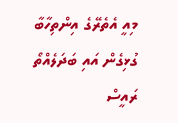މިއީ އެތެރޭގެ އިންތިހާބާ ގުޅިގެން އައި ބަދަލެއްތޯ ރައީސް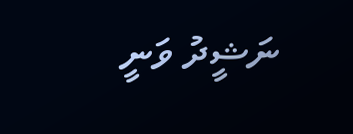ނަޝީދު ވަނީ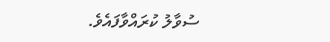ސުވާލު ކުރައްވާފައެވެ.